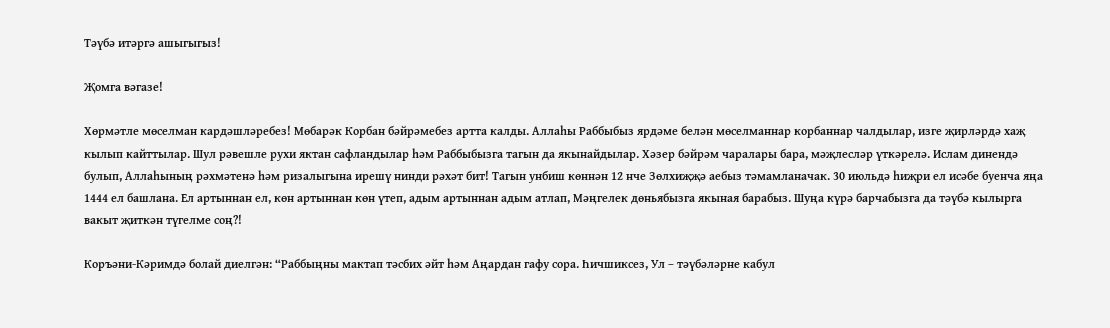Тәүбә итәргә ашыгыгыз!

Җомга вәгазе!

Хөрмәтле мөселман кардәшләребез! Мөбарәк Корбан бәйрәмебез артта калды. Аллаһы Раббыбыз ярдәме белән мөселманнар корбаннар чалдылар, изге җирләрдә хаҗ кылып кайттылар. Шул рәвешле рухи яктан сафландылар һәм Раббыбызга тагын да якынайдылар. Хәзер бәйрәм чаралары бара, мәҗлесләр үткәрелә. Ислам динендә булып, Аллаһының рәхмәтенә һәм ризалыгына ирешү нинди рәхәт бит! Тагын унбиш көннән 12 нче Зөлхиҗҗә аебыз тәмамланачак. 30 июльдә һиҗри ел исәбе буенча яңа 1444 ел башлана. Ел артыннан ел, көн артыннан көн үтеп, адым артыннан адым атлап, Мәңгелек дөньябызга якыная барабыз. Шуңа күрә барчабызга да тәүбә кылырга вакыт җиткән түгелме соң?!

Коръәни-Кәримдә болай диелгән: “Раббыңны мактап тәсбих әйт һәм Аңардан гафу сора. Һичшиксез, Ул – тәүбәләрне кабул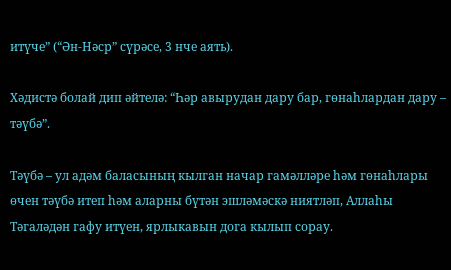итүче” (“Ән-Нәср” сүрәсе, 3 нче аять).

Хәдистә болай дип әйтелә: “Һәр авырудан дару бар, гөнаһлардан дару – тәүбә”.

Тәүбә – ул адәм баласының кылган начар гамәлләре һәм гөнаһлары өчен тәүбә итеп һәм аларны бүтән эшләмәскә ниятләп, Аллаһы Тәгаләдән гафу итүен, ярлыкавын дога кылып сорау.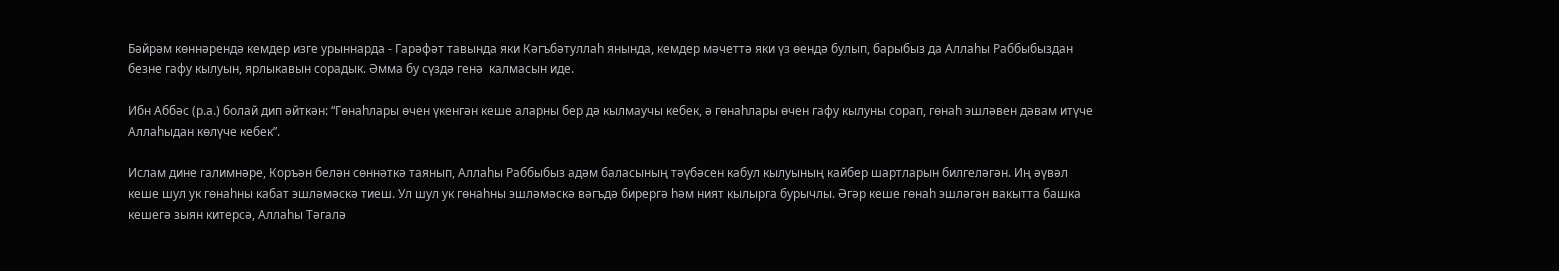Бәйрәм көннәрендә кемдер изге урыннарда - Гарәфәт тавында яки Кәгъбәтуллаһ янында, кемдер мәчеттә яки үз өендә булып, барыбыз да Аллаһы Раббыбыздан безне гафу кылуын, ярлыкавын сорадык. Әмма бу сүздә генә  калмасын иде.

Ибн Аббәс (р.а.) болай дип әйткән: “Гөнаһлары өчен үкенгән кеше аларны бер дә кылмаучы кебек, ә гөнаһлары өчен гафу кылуны сорап, гөнаһ эшләвен дәвам итүче Аллаһыдан көлүче кебек”.

Ислам дине галимнәре, Коръән белән сөннәткә таянып, Аллаһы Раббыбыз адәм баласының тәүбәсен кабул кылуының кайбер шартларын билгеләгән. Иң әүвәл кеше шул ук гөнаһны кабат эшләмәскә тиеш. Ул шул ук гөнаһны эшләмәскә вәгъдә бирергә һәм ният кылырга бурычлы. Әгәр кеше гөнаһ эшләгән вакытта башка кешегә зыян китерсә, Аллаһы Тәгалә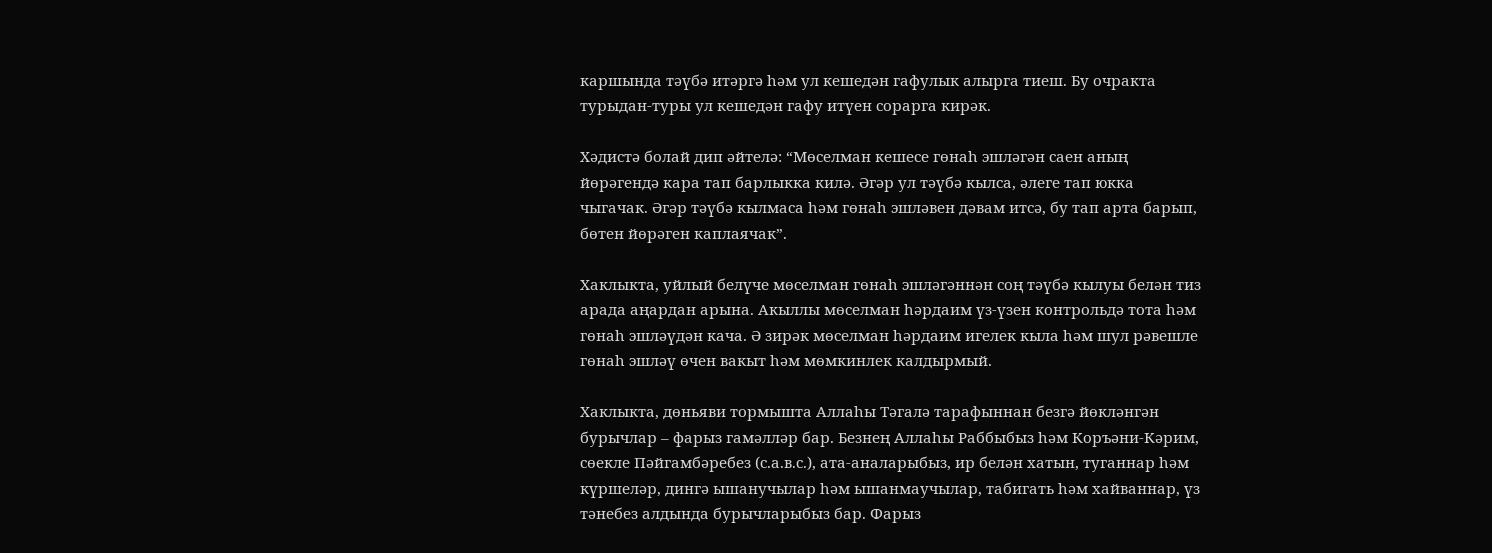каршында тәүбә итәргә һәм ул кешедән гафулык алырга тиеш. Бу очракта турыдан-туры ул кешедән гафу итүен сорарга кирәк.

Хәдистә болай дип әйтелә: “Мөселман кешесе гөнаһ эшләгән саен аның йөрәгендә кара тап барлыкка килә. Әгәр ул тәүбә кылса, әлеге тап юкка чыгачак. Әгәр тәүбә кылмаса һәм гөнаһ эшләвен дәвам итсә, бу тап арта барып, бөтен йөрәген каплаячак”.

Хаклыкта, уйлый белүче мөселман гөнаһ эшләгәннән соң тәүбә кылуы белән тиз арада аңардан арына. Акыллы мөселман һәрдаим үз-үзен контрольдә тота һәм гөнаһ эшләүдән кача. Ә зирәк мөселман һәрдаим игелек кыла һәм шул рәвешле гөнаһ эшләү өчен вакыт һәм мөмкинлек калдырмый.

Хаклыкта, дөньяви тормышта Аллаһы Тәгалә тарафыннан безгә йөкләнгән бурычлар – фарыз гамәлләр бар. Безнең Аллаһы Раббыбыз һәм Коръәни-Кәрим, сөекле Пәйгамбәребез (с.а.в.с.), ата-аналарыбыз, ир белән хатын, туганнар һәм күршеләр, дингә ышанучылар һәм ышанмаучылар, табигать һәм хайваннар, үз тәнебез алдында бурычларыбыз бар. Фарыз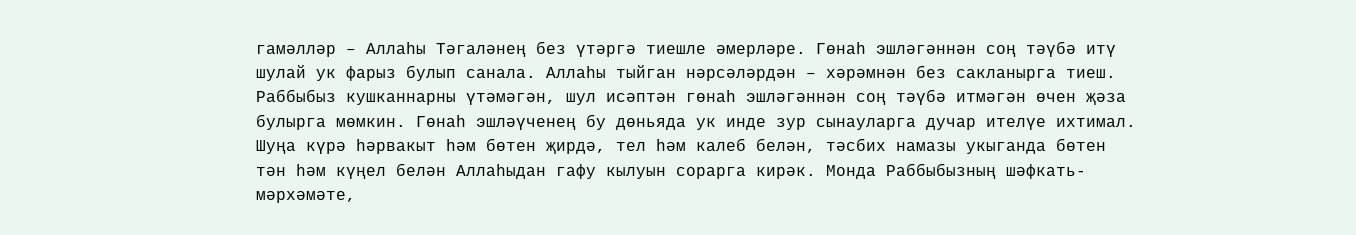гамәлләр – Аллаһы Тәгаләнең без үтәргә тиешле әмерләре. Гөнаһ эшләгәннән соң тәүбә итү шулай ук фарыз булып санала. Аллаһы тыйган нәрсәләрдән – хәрәмнән без сакланырга тиеш. Раббыбыз кушканнарны үтәмәгән, шул исәптән гөнаһ эшләгәннән соң тәүбә итмәгән өчен җәза булырга мөмкин. Гөнаһ эшләүченең бу дөньяда ук инде зур сынауларга дучар ителүе ихтимал. Шуңа күрә һәрвакыт һәм бөтен җирдә, тел һәм калеб белән, тәсбих намазы укыганда бөтен тән һәм күңел белән Аллаһыдан гафу кылуын сорарга кирәк. Монда Раббыбызның шәфкать-мәрхәмәте,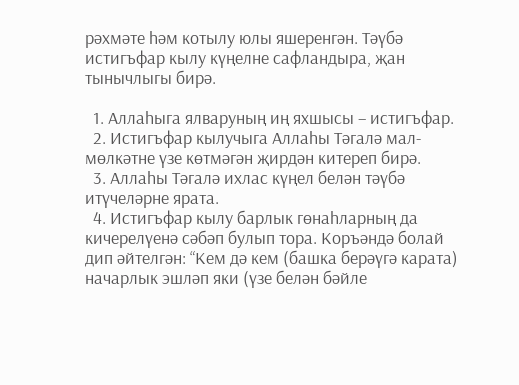рәхмәте һәм котылу юлы яшеренгән. Тәүбә истигъфар кылу күңелне сафландыра, җан тынычлыгы бирә.

  1. Аллаһыга ялваруның иң яхшысы – истигъфар.
  2. Истигъфар кылучыга Аллаһы Тәгалә мал-мөлкәтне үзе көтмәгән җирдән китереп бирә.
  3. Аллаһы Тәгалә ихлас күңел белән тәүбә итүчеләрне ярата.
  4. Истигъфар кылу барлык гөнаһларның да кичерелүенә сәбәп булып тора. Коръәндә болай дип әйтелгән: “Кем дә кем (башка берәүгә карата) начарлык эшләп яки (үзе белән бәйле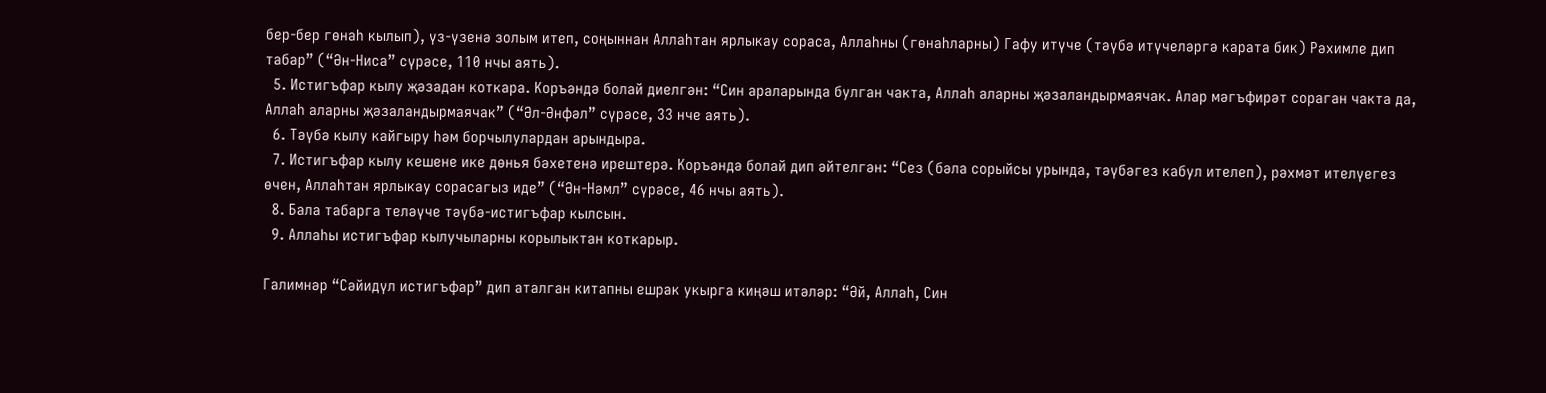бер-бер гөнаһ кылып), үз-үзенә золым итеп, соңыннан Аллаһтан ярлыкау сораса, Аллаһны (гөнаһларны) Гафу итүче (тәүбә итүчеләргә карата бик) Рәхимле дип табар” (“Ән-Ниса” сүрәсе, 110 нчы аять).
  5. Истигъфар кылу җәзадан коткара. Коръәндә болай диелгән: “Син араларында булган чакта, Аллаһ аларны җәзаландырмаячак. Алар мәгъфирәт сораган чакта да, Аллаһ аларны җәзаландырмаячак” (“Әл-Әнфәл” сүрәсе, 33 нче аять).
  6. Тәүбә кылу кайгыру һәм борчылулардан арындыра.
  7. Истигъфар кылу кешене ике дөнья бәхетенә ирештерә. Коръәндә болай дип әйтелгән: “Сез (бәла сорыйсы урында, тәүбәгез кабул ителеп), рәхмәт ителүегез өчен, Аллаһтан ярлыкау сорасагыз иде” (“Ән-Нәмл” сүрәсе, 46 нчы аять).
  8. Бала табарга теләүче тәүбә-истигъфар кылсын.
  9. Аллаһы истигъфар кылучыларны корылыктан коткарыр.

Галимнәр “Сәйидүл истигъфар” дип аталган китапны ешрак укырга киңәш итәләр: “Әй, Аллаһ, Син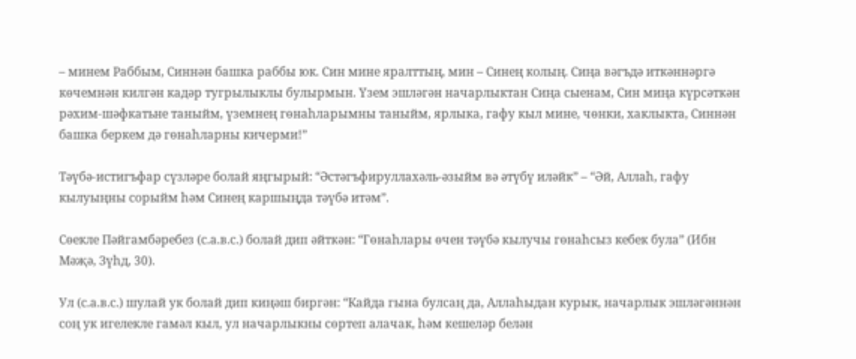– минем Раббым, Синнән башка раббы юк. Син мине яралттың, мин – Синең колың. Сиңа вәгъдә иткәннәргә көчемнән килгән кадәр тугрылыклы булырмын. Үзем эшләгән начарлыктан Сиңа сыенам, Син миңа күрсәткән рәхим-шәфкатьне таныйм, үземнең гөнаһларымны таныйм, ярлыка, гафу кыл мине, чөнки, хаклыкта, Синнән башка беркем дә гөнаһларны кичерми!”

Тәүбә-истигъфар сүзләре болай яңгырый: “Әстәгъфируллахәль-әзыйм вә әтүбү иләйк” – “Әй, Аллаһ, гафу кылуыңны сорыйм һәм Синең каршыңда тәүбә итәм”.

Сөекле Пәйгамбәребез (с.а.в.с.) болай дип әйткән: “Гөнаһлары өчен тәүбә кылучы гөнаһсыз кебек була” (Ибн Мәҗә, Зүһд, 30).

Ул (с.а.в.с.) шулай ук болай дип киңәш биргән: “Кайда гына булсаң да, Аллаһыдан курык, начарлык эшләгәннән соң ук игелекле гамәл кыл, ул начарлыкны сөртеп алачак, һәм кешеләр белән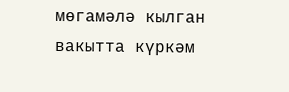мөгамәлә кылган вакытта күркәм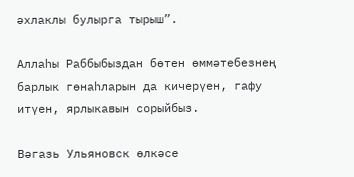әхлаклы булырга тырыш”.

Аллаһы Раббыбыздан бөтен өммәтебезнең барлык гөнаһларын да кичерүен, гафу итүен, ярлыкавын сорыйбыз.

Вәгазь Ульяновск өлкәсе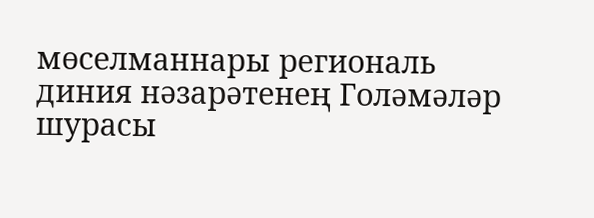мөселманнары региональ диния нәзарәтенең Голәмәләр шурасы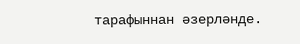тарафыннан әзерләнде.